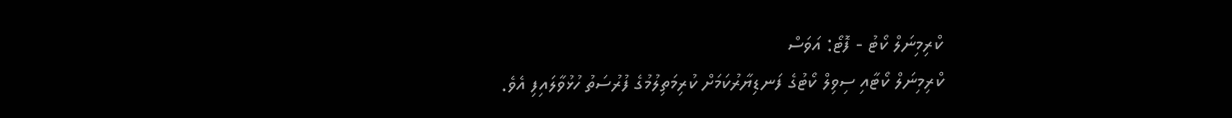ކްރިމިނަލް ކޯޓު - ފޮޓޯ: އަވަސް
ކްރިމިނަލް ކޯޓާއި ސިވިލް ކޯޓުގެ ފަނޑިޔާރުކަމަށް ކުރިމަތިލުމުގެ ފުރުސަތު ހުޅުވާލައިފި އެވެ.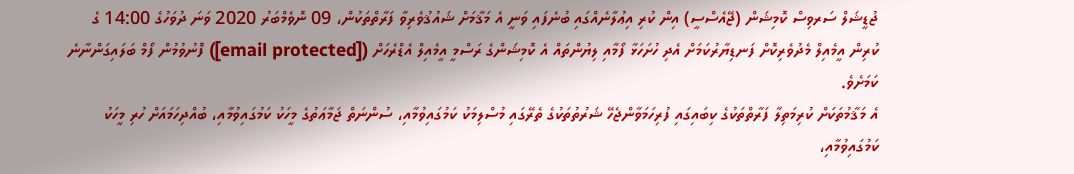ޖުޑީޝަލް ސަރވިސް ކޮމިޝަން (ޖޭއެސްސީ) އިން ކުރި އިޢުލާނެއްގައި ބުނެފައި ވަނީ އެ މަޤާމަށް ޝައުޤުވެރިވާ ފަރާތްތަކުން، 09 ނޮވެމްބަރު 2020 ވަނަ ދުވަހުގެ 14:00 ގެ ކުރިން އީމެއިލް މެދުވެރިކޮށް ފަނޑިޔާރުކަމަށް އެދި ހުށަހަޅާ ފޯމާއި ލިޔުންތައް އެ ކޮމިޝަންގެ ރަސްމީ އީމެއިލް އެޑްރެހަށް ([email protected]) ފޮނުވުމުން ފޯމް ބަލައިގަންނާނެ ކަމަށެވެ.
އެ މަޤާމުތަކަށް ކުރިމަތިލާ ފަރާތްތަކުގެ ކިބައިގައި ފުރިހަމަވާންޖެހޭ ޝަރުތުތަކުގެ ތެރޭގައި މުސްލިމަކު ކަމުގައިވުމާއި، ސުންނަތް ޖަމާޢަތުގެ މީހަކު ކަމުގައިވުމާއި، ބުއްދިހަމައަށް ހުރި މީހަކު ކަމުގައިވުމާއި،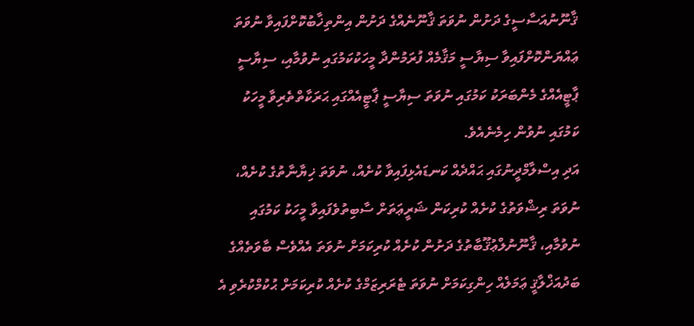ޤާނޫނުއަސާސީގެ ދަށުން ނުވަތަ ޤާނޫނެއްގެ ދަށުން އިންތިޚާބުކޮށްފައިވާ ނުވަތަ ޢައްޔަންކޮށްފައިވާ ސިޔާސީ މަޤާމެއް ފުރަމުންދާ މީހަކުކަމުގައި ނުވުމާއި، ސިޔާސީ ޕާޓީއެއްގެ މެންބަރަކު ކަމުގައި ނުވަތަ ސިޔާސީ ޕާޓީއެއްގައި ޙަރަކާތްތެރިވާ މީހަކު ކަމުގައި ނުވުން ހިމެނެއެވެ.
އަދި އިސްލާމްދީނުގައި ޙައްދެއް ކަނޑައެޅިފައިވާ ކުށެއް، ނުވަތަ ޚިޔާނާތުގެ ކުށެއް، ނުވަތަ ރިޝްވަތުގެ ކުށެއް ކުރިކަން ޝަރީޢަތަށް ސާބިތުވެފައިވާ މީހަކު ކަމުގައި ނުވުމާއި، ޤާނޫނުލްޢުޤޫބާތުގެ ދަށުން ކުށެއް ކުރިކަމަށް ނުވަތަ އެއްވެސް ބާވަތެއްގެ ބަދުއަޚްލާޤީ ޢަމަލެއް ހިންގިކަމަށް ނުވަތަ ޓެރަރިޒަމްގެ ކުށެއް ކުރިކަމަށް ޙުކުމްކުރެވި އެ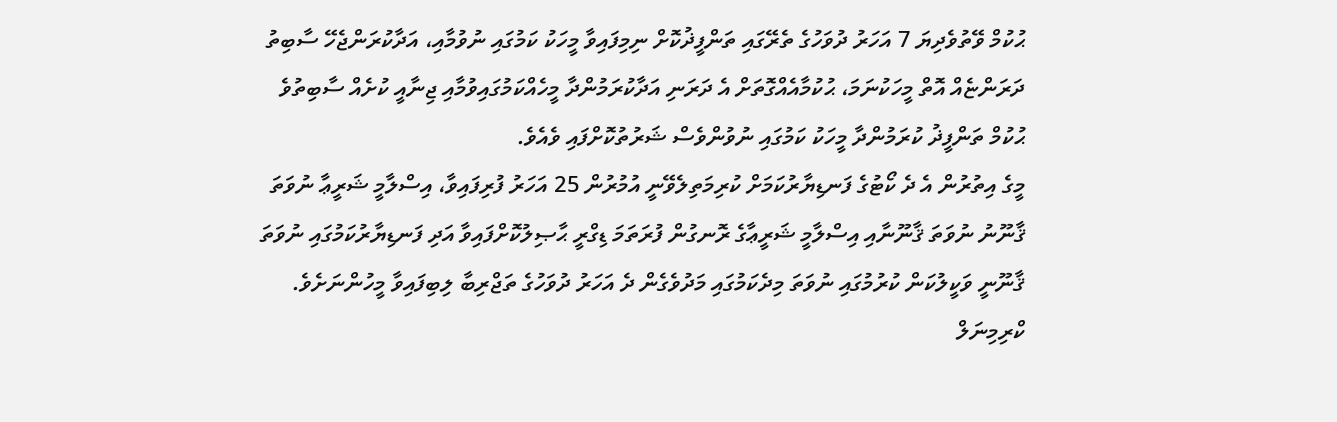ޙުކުމް ވޭތުވެދިޔަ 7 އަހަރު ދުވަހުގެ ތެރޭގައި ތަންފީޛުކޮށް ނިމިފައިވާ މީހަކު ކަމުގައި ނުވުމާއި، އަދާކުރަންޖެހޭ ސާބިތު ދަރަންޏެއް އޮތް މީހަކުނަމަ، ޙުކުމާއެއްގޮތަށް އެ ދަރަނި އަދާކުރަމުންދާ މީހެއްކަމުގައިވުމާއި ޖިނާއީ ކުށެއް ސާބިތުވެ ޙުކުމް ތަންފީޛު ކުރަމުންދާ މީހަކު ކަމުގައި ނުވުންވެސް ޝަރުތުކޮށްފައި ވެއެވެ.
މީގެ އިތުރުން އެ ދެ ކޯޓުގެ ފަނޑިޔާރުކަމަށް ކުރިމަތިލެވޭނީ އުމުރުން 25 އަހަރު ފުރިފައިވާ، އިސްލާމީ ޝަރީޢާ ނުވަތަ ޤާނޫނު ނުވަތަ ޤާނޫނާއި އިސްލާމީ ޝަރީޢާގެ ރޮނގުން ފުރަތަމަ ޑިގްރީ ޙާޞިލުކޮށްފައިވާ އަދި ފަނޑިޔާރުކަމުގައި ނުވަތަ ޤާނޫނީ ވަކީލުކަން ކުރުމުގައި ނުވަތަ މިދެކަމުގައި މަދުވެގެން ދެ އަހަރު ދުވަހުގެ ތަޖްރިބާ ލިބިފައިވާ މީހުންނަށެވެ.
ކްރިމިނަލް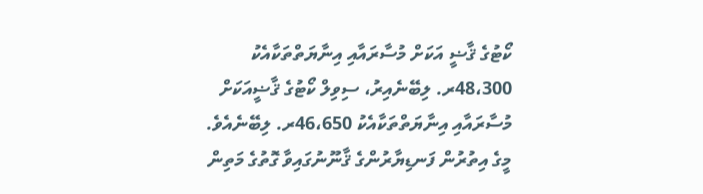ކޯޓުގެ ޤާޟީ އަކަށް މުސާރައާއި އިނާޔަތްތަކާއެކު 48،300ރ. ލިބޭނެއިރު، ސިވިލް ކޯޓުގެ ޤާޟީއަކަށް މުސާރައާއި އިނާޔަތްތަކާއެކު 46،650ރ. ލިބޭނެއެވެ. މީގެ އިތުރުން ފަނޑިޔާރުންގެ ޤާނޫނުގައިވާ ގޮތުގެ މަތިން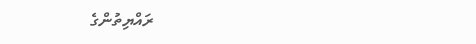ރައްޔިތުންގެ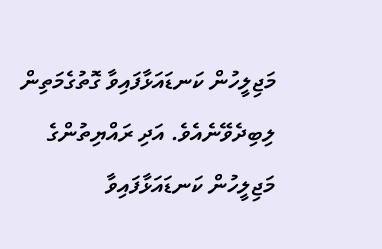މަޖިލީހުން ކަނޑައަޅާފައިވާ ގޮތުގެމަތިން ލިބިދެވޭނެއެވެ. އަދި ރައްޔިތުންގެ މަޖިލީހުން ކަނޑައަޅާފައިވާ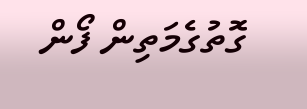ގޮތުގެމަތިން ފޯން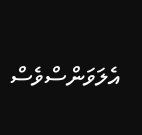އެލަވަންސްވެސް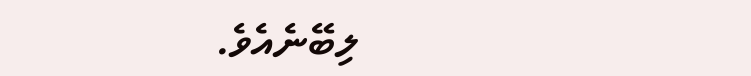ލިބޭނެއެވެ.